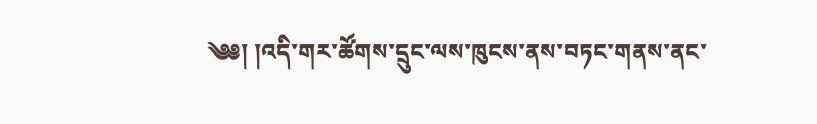༄༅། །འདི་གར་ཚོགས་དྲུང་ལས་ཁུངས་ནས་བཏང་གནས་ནང་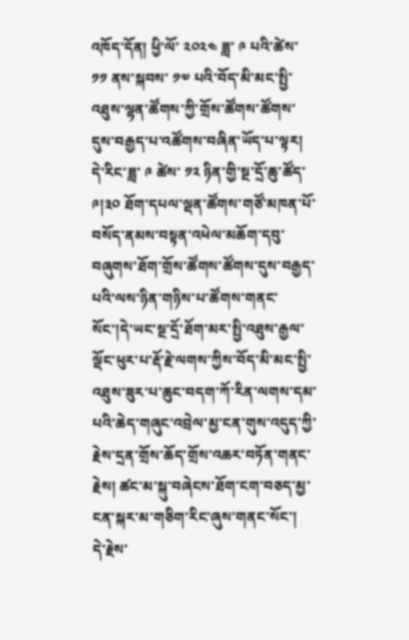འཁོད་དོན། ཕྱི་ལོ་ ༢༠༢༤ ཟླ་ ༩ པའི་ཚེས་ ༡༡ ནས་སྐབས་ ༡༧ པའི་བོད་མི་མང་སྤྱི་འཐུས་ལྷན་ཚོགས་ཀྱི་གྲོས་ཚོགས་ཚོགས་དུས་བརྒྱད་པ་འཚོགས་བཞིན་ཡོད་པ་ལྟར། དེ་རིང་ཟླ་ ༩ ཚེས་ ༡༢ ཉིན་གྱི་སྔ་དྲོ་ཆུ་ཚོད་ ༩།༣༠ ཐོག་དཔལ་ལྡན་ཚོགས་གཙོ་མཁན་པོ་བསོད་ནམས་བསྟན་འཕེལ་མཆོག་དབུ་བཞུགས་ཐོག་གྲོས་ཚོགས་ཚོགས་དུས་བརྒྱད་པའི་ལས་ཉིན་གཉིས་པ་ཚོགས་གནང་སོང་།དེ་ཡང་སྔ་དྲོ་ཐོག་མར་སྤྱི་འཐུས་རྒྱལ་ལྡོང་ཕུར་པ་རྡོ་རྗེ་ལགས་ཀྱིས་བོད་མི་མང་སྤྱི་འཐུས་ཟུར་པ་ཆུང་བདག་ཀོ་རིན་ལགས་དམ་པའི་ཆེད་གཞུང་འབྲེལ་མྱ་ངན་གུས་འདུད་ཀྱི་རྗེས་དྲན་གྲོས་ཆོད་གྲོས་འཆར་བཏོན་གནང་རྗེས། ཚང་མ་སྐུ་བཞེངས་ཐོག་ངག་བཅད་མྱ་ངན་སྐར་མ་གཅིག་རིང་ཞུས་གནང་སོང་།
དེ་རྗེས་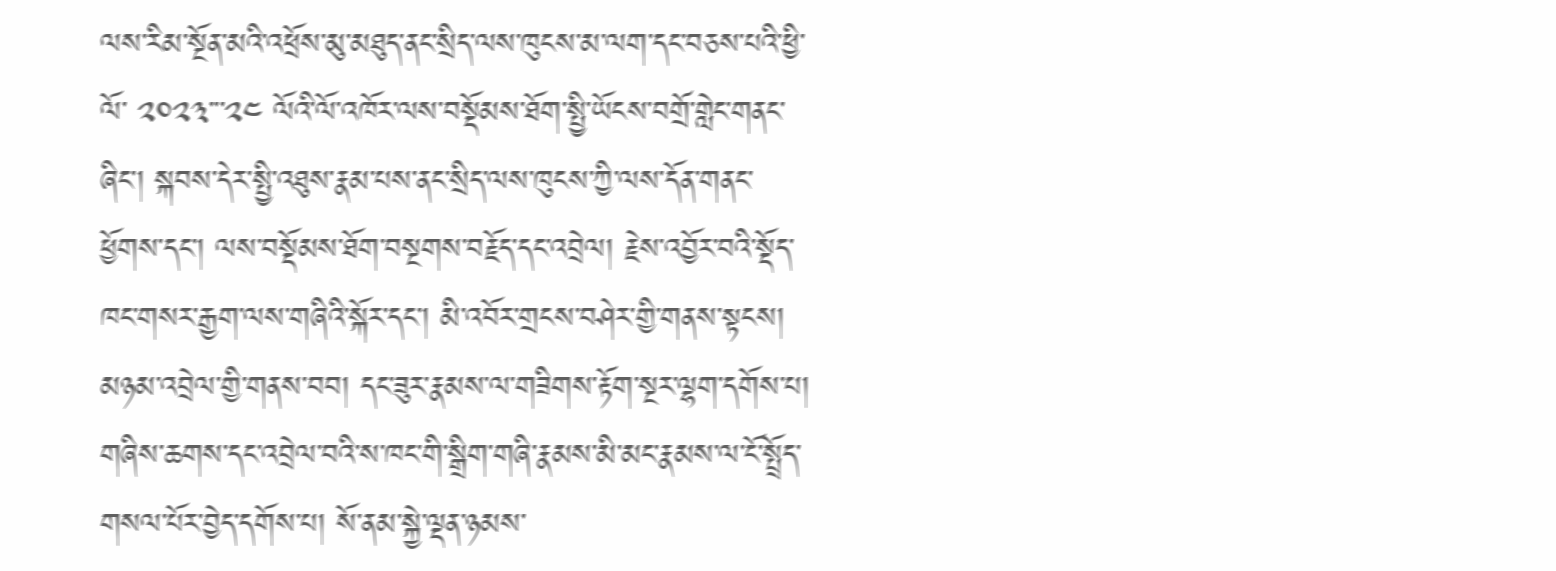ལས་རིམ་སྔོན་མའི་འཕྲོས་མུ་མཐུད་ནང་སྲིད་ལས་ཁུངས་མ་ལག་དང་བཅས་པའི་ཕྱི་ལོ་ ༢༠༢༣་་་༢༤ ལོའི་ལོ་འཁོར་ལས་བསྡོམས་ཐོག་སྤྱི་ཡོངས་བགྲོ་གླེང་གནང་ཞིང་། སྐབས་དེར་སྤྱི་འཐུས་རྣམ་པས་ནང་སྲིད་ལས་ཁུངས་ཀྱི་ལས་དོན་གནང་ཕྱོགས་དང་། ལས་བསྡོམས་ཐོག་བསྔགས་བརྗོད་དང་འབྲེལ། རྗེས་འབྱོར་བའི་སྡོད་ཁང་གསར་རྒྱག་ལས་གཞིའི་སྐོར་དང་། མི་འབོར་གྲངས་བཤེར་གྱི་གནས་སྟངས། མཉམ་འབྲེལ་གྱི་གནས་བབ། དང་ཟུར་རྣམས་ལ་གཟིགས་རྟོག་སྔར་ལྷག་དགོས་པ། གཞིས་ཆགས་དང་འབྲེལ་བའི་ས་ཁང་གི་སྒྲིག་གཞི་རྣམས་མི་མང་རྣམས་ལ་ངོ་སྤྲོད་གསལ་པོར་བྱེད་དགོས་པ། སོ་ནམ་སྐྱེ་ལྡན་ཉམས་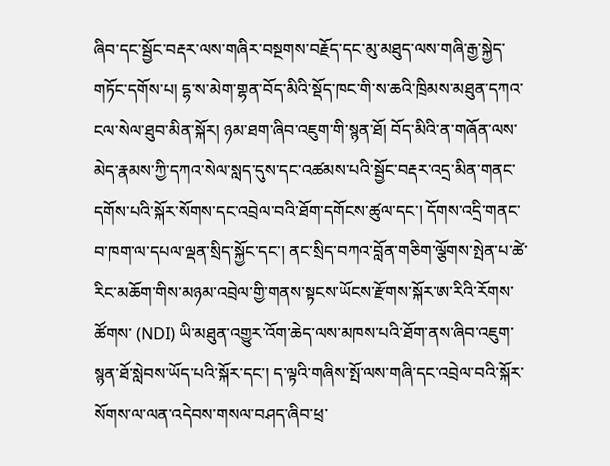ཞིབ་དང་སྦྱོང་བརྡར་ལས་གཞིར་བསྔགས་བརྗོད་དང་མུ་མཐུད་ལས་གཞི་རྒྱ་སྐྱེད་གཏོང་དགོས་པ། དྷ་ས་མེག་གྷན་བོད་མིའི་སྡོད་ཁང་གི་ས་ཆའི་ཁྲིམས་མཐུན་དཀའ་ངལ་སེལ་ཐུབ་མིན་སྐོར། ཉམ་ཐག་ཞིབ་འཇུག་གི་སྙན་ཐོ། བོད་མིའི་ན་གཞོན་ལས་མེད་རྣམས་ཀྱི་དཀའ་སེལ་སླད་དུས་དང་འཚམས་པའི་སྦྱོང་བརྡར་འདྲ་མིན་གནང་དགོས་པའི་སྐོར་སོགས་དང་འབྲེལ་བའི་ཐོག་དགོངས་ཚུལ་དང་། དོགས་འདྲི་གནང་བ་ཁག་ལ་དཔལ་ལྡན་སྲིད་སྐྱོང་དང་། ནང་སྲིད་བཀའ་བློན་གཅིག་ལྕོགས་སྤེན་པ་ཚེ་རིང་མཆོག་གིས་མཉམ་འབྲེལ་གྱི་གནས་སྟངས་ཡོངས་རྫོགས་སྐོར་ཨ་རིའི་རོགས་ཚོགས་ (NDI) ཡི་མཐུན་འགྱུར་འོག་ཆེད་ལས་མཁས་པའི་ཐོག་ནས་ཞིབ་འཇུག་སྙན་ཐོ་སླེབས་ཡོད་པའི་སྐོར་དང་། ད་ལྟའི་གཞིས་སྤོ་ལས་གཞི་དང་འབྲེལ་བའི་སྐོར་སོགས་ལ་ལན་འདེབས་གསལ་བཤད་ཞིབ་ཕྲ་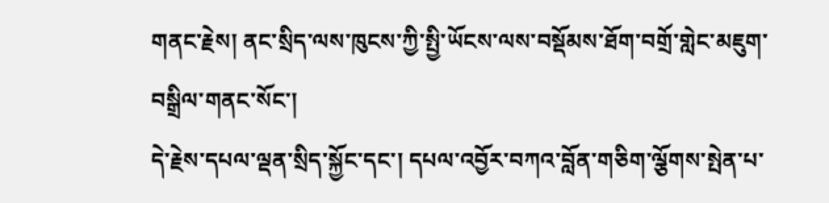གནང་རྗེས། ནང་སྲིད་ལས་ཁུངས་ཀྱི་སྤྱི་ཡོངས་ལས་བསྡོམས་ཐོག་བགྲོ་གླེང་མཇུག་བསྒྲིལ་གནང་སོང་།
དེ་རྗེས་དཔལ་ལྡན་སྲིད་སྐྱོང་དང་། དཔལ་འབྱོར་བཀའ་བློན་གཅིག་ལྕོགས་སྤེན་པ་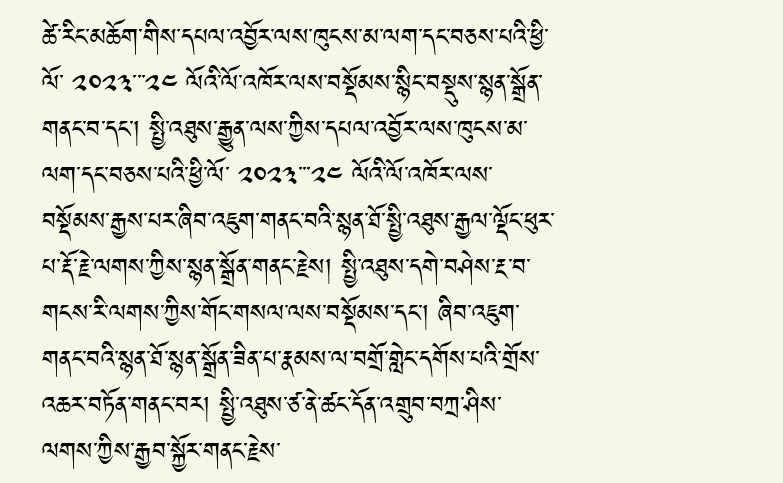ཚེ་རིང་མཆོག་གིས་དཔལ་འབྱོར་ལས་ཁུངས་མ་ལག་དང་བཅས་པའི་ཕྱི་ལོ་ ༢༠༢༣་་་༢༤ ལོའི་ལོ་འཁོར་ལས་བསྡོམས་སྙིང་བསྡུས་སྙན་སྒྲོན་གནང་བ་དང་། སྤྱི་འཐུས་རྒྱུན་ལས་ཀྱིས་དཔལ་འབྱོར་ལས་ཁུངས་མ་ལག་དང་བཅས་པའི་ཕྱི་ལོ་ ༢༠༢༣་་་༢༤ ལོའི་ལོ་འཁོར་ལས་བསྡོམས་རྒྱས་པར་ཞིབ་འཇུག་གནང་བའི་སྙན་ཐོ་སྤྱི་འཐུས་རྒྱལ་ལྡོང་ཕུར་པ་རྡོ་རྗེ་ལགས་ཀྱིས་སྙན་སྒྲོན་གནང་རྗེས། སྤྱི་འཐུས་དགེ་བཤེས་རྔ་བ་གངས་རི་ལགས་ཀྱིས་གོང་གསལ་ལས་བསྡོམས་དང་། ཞིབ་འཇུག་གནང་བའི་སྙན་ཐོ་སྙན་སྒྲོན་ཟིན་པ་རྣམས་ལ་བགྲོ་གླེང་དགོས་པའི་གྲོས་འཆར་བཏོན་གནང་བར། སྤྱི་འཐུས་ཙ་ནེ་ཚང་དོན་འགྲུབ་བཀྲ་ཤིས་ལགས་ཀྱིས་རྒྱབ་སྐྱོར་གནང་རྗེས་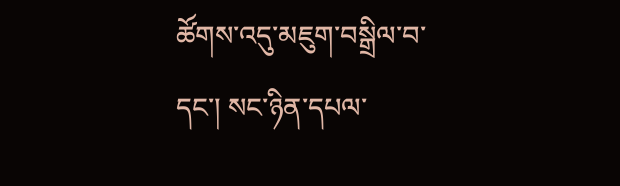ཚོགས་འདུ་མཇུག་བསྒྲིལ་བ་དང་། སང་ཉིན་དཔལ་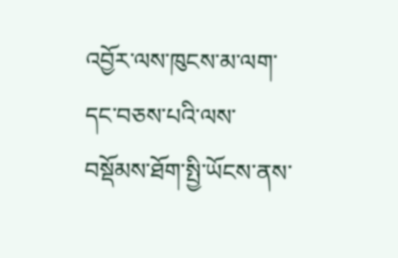འབྱོར་ལས་ཁུངས་མ་ལག་དང་བཅས་པའི་ལས་བསྡོམས་ཐོག་སྤྱི་ཡོངས་ནས་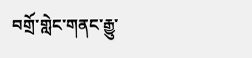བགྲོ་གླེང་གནང་རྒྱུ་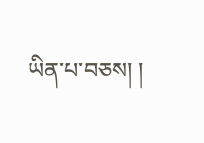ཡིན་པ་བཅས། །